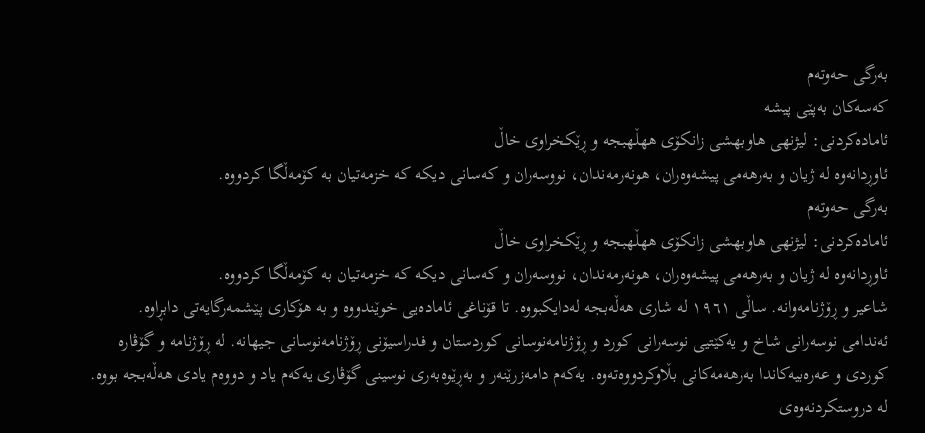بەرگی حەوتەم
کەسەکان بەپێی پیشە
ئامادەکردنی: لیژنهی هاوبهشی زانكۆی ههڵهبجه و ڕێكخراوی خاڵ
ئاوڕدانەوە لە ژیان و بەرهەمی پیشەوەران، هونەرمەندان، نووسەران و کەسانی دیکە کە خزمەتیان بە کۆمەڵگا کردووە.
بەرگی حەوتەم
ئامادەکردنی: لیژنهی هاوبهشی زانكۆی ههڵهبجه و ڕێكخراوی خاڵ
ئاوڕدانەوە لە ژیان و بەرهەمی پیشەوەران، هونەرمەندان، نووسەران و کەسانی دیکە کە خزمەتیان بە کۆمەڵگا کردووە.
شاعیر و ڕۆژنامەوانە. ساڵی ١٩٦١ لە شاری هەڵەبجە لەدایکبووە. تا قۆناغی ئامادەیی خوێندووە و بە هۆکاری پێشمەرگایەتی دابڕاوە. ئەندامی نوسەرانی شاخ و یەکێتیی نوسەرانی کورد و ڕۆژنامەنوسانی کوردستان و فدراسیۆنی ڕۆژنامەنوسانی جیهانە. لە ڕۆژنامە و گۆڤارە کوردی و عەرەبیەکاندا بەرهەمەکانی بڵاوکردووەتەوە. یەکەم دامەزرێنەر و بەڕێوەبەری نوسینی گۆڤاری یەکەم یاد و دووەم یادی هەڵەبجە بووە. لە دروستکردنەوەی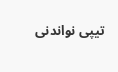تیپی نواندنی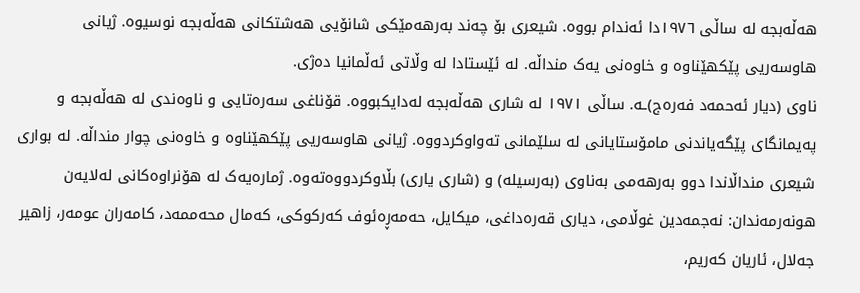هەڵەبجە لە ساڵی ١٩٧٦دا ئەندام بووە. شیعری بۆ چەند بەرهەمێکی شانۆیی هەشتکانی هەڵەبجە نوسیوە. ژیانی هاوسەریی پێکهێناوە و خاوەنی یەک منداڵە. لە ئێستادا لە وڵاتی ئەڵمانیا دەژی.
ناوی (دیار ئەحمەد فەرەج)ـە. ساڵی ١٩٧١ لە شاری هەڵەبجە لەدایکبووە. قۆناغی سەرەتایی و ناوەندی لە هەڵەبجە و پەیمانگای پێگەیاندنی مامۆستایانی لە سلێمانی تەواوکردووە. ژیانی هاوسەریی پێکهێناوە و خاوەنی چوار منداڵە. لە بواری شیعری منداڵاندا دوو بەرهەمی بەناوی (بەرسیلە) و (شاری یاری) بڵاوکردووەتەوە. ژمارەیەک لە هۆنراوەکانی لەلایەن هونەرمەندان: نەجمەدین غوڵامی، دیاری قەرەداغی، میکایل، حەمەڕەئوف کەرکوکی، کەمال محەممەد، کامەران عومەر، زاهیر جەلال، ئاریان کەریم،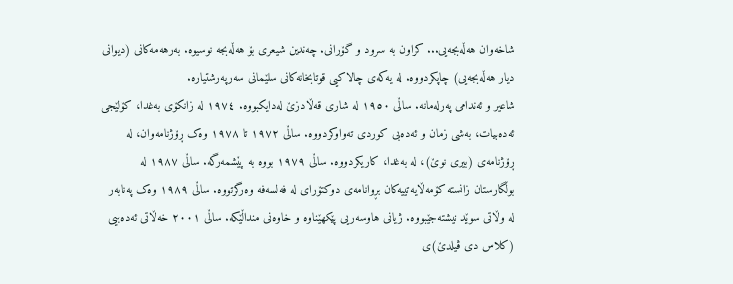شاخەوان هەڵەبجەیی... کراون بە سرود و گۆرانی. چەندین شیعری بۆ هەڵەبجە نوسیوە. بەرهەمەکانی (دیوانی دیار هەڵەبجەیی) چاپکردووە. لە یەکەی چالاکیی قوتابخانەکانی سلێمانی سەرپەرشتیارە.
شاعیر و ئەندامی پەرلەمانە. ساڵی ١٩٥٠ لە شاری قەڵادزێ لەدایکبووە. ١٩٧٤ لە زانکۆی بەغدا، کۆلێجی ئەدەبیات، بەشی زمان و ئەدەبی کوردی تەواوکردووە. ساڵی ١٩٧٢ تا ١٩٧٨ وەک ڕۆژنامەوان، لە ڕۆژنامەی (بیری نوێ)، لە بەغدا، کاریکردووە. ساڵی ١٩٧٩ بووە بە پێشمەرگە. ساڵی ١٩٨٧ لە بوڵگارستان زانستە کۆمەڵایەتییەکان بڕوانامەی دوکتۆرای لە فەلسەفە وەرگرتووە. ساڵی ١٩٨٩ وەک پەنابەر لە وڵاتی سوێد نیشتەجێبووە. ژیانی هاوسەریی پێکهێناوە و خاوەنی منداڵێکە. ساڵی ٢٠٠١ خەڵاتی ئەدەبیی (کلاس دی ڤیلدێ)ی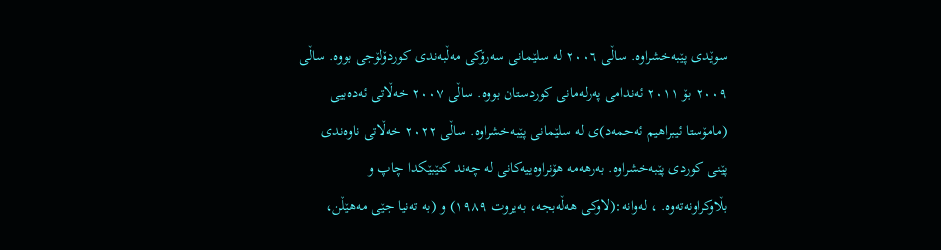سوێدی پێبەخشراوە. ساڵی ٢٠٠٦ لە سلێمانی سەرۆکی مەڵبەندی کوردۆلۆجی بووە. ساڵی ٢٠٠٩ بۆ ٢٠١١ ئەندامی پەرلەمانی کوردستان بووە. ساڵی ٢٠٠٧ خەڵاتی ئەدەبیی (مامۆستا ئیبراهیم ئەحمەد)ی لە سلێمانی پێبەخشراوە. ساڵی ٢٠٢٢ خەڵاتی ناوەندی پێنی کوردی پێبەخشراوە. بەرهەمە هۆنراوەییەکانی لە چەند کتێبێکدا چاپ و بڵاوکراونەتەوە. ، لەوانە:(لاوکی هەڵەبجە، بەیروت ١٩٨٩) و (بە تەنیا جێی مەهێڵن،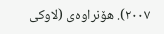٢٠٠٧). هۆنراوەی (لاوکی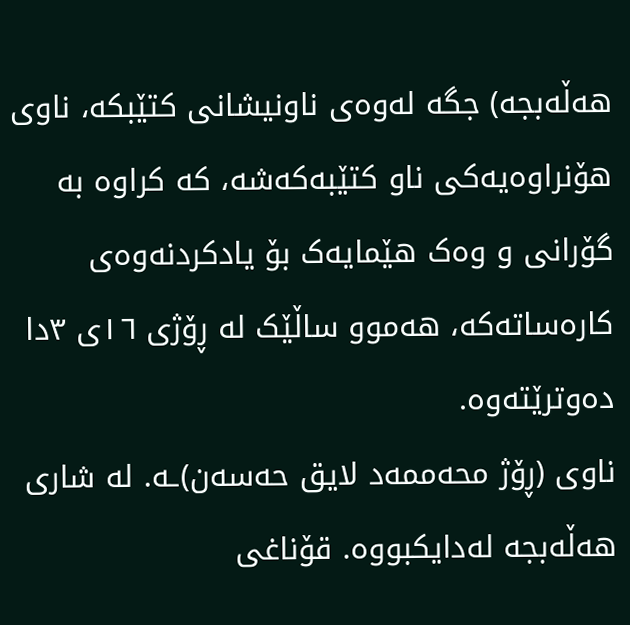هەڵەبجه) جگە لەوەی ناونیشانی کتێبکە، ناوی هۆنراوەیەکی ناو کتێبەکەشە، کە کراوە بە گۆرانی و وەک هێمایەک بۆ یادکردنەوەی کارەساتەکه، هەموو ساڵێک لە ڕۆژی ١٦ی ٣دا دەوترێتەوە.
ناوی (ڕۆژ محەممەد لایق حەسەن)ـە. لە شاری هەڵەبجە لەدایکبووە. قۆناغی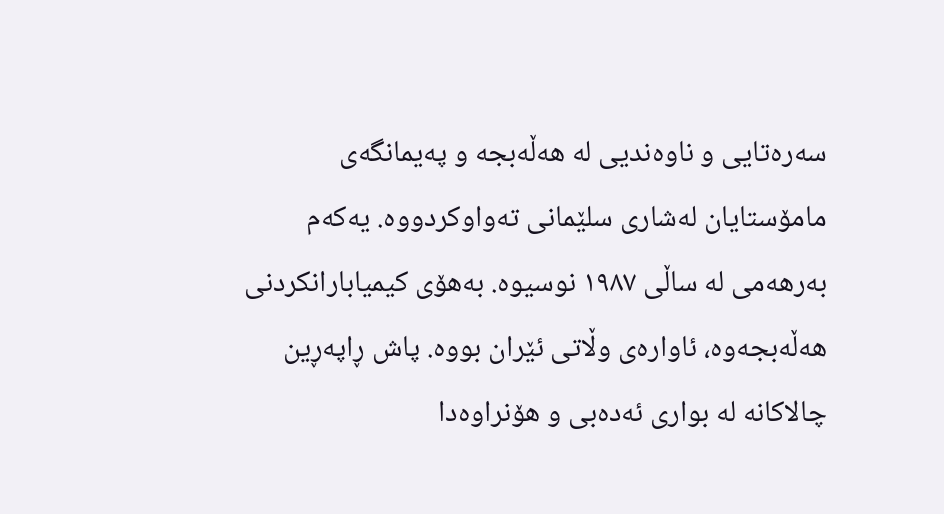سەرەتایی و ناوەندیی لە هەڵەبجە و پەیمانگەی مامۆستایان لەشاری سلێمانی تەواوکردووە. یەکەم بەرهەمی له ساڵی ١٩٨٧ نوسیوه. بەهۆی کیمیابارانکردنی هەڵەبجەوه، ئاوارەی وڵاتی ئێران بووە. پاش ڕاپەڕین چالاکانە لە بواری ئەدەبی و هۆنراوەدا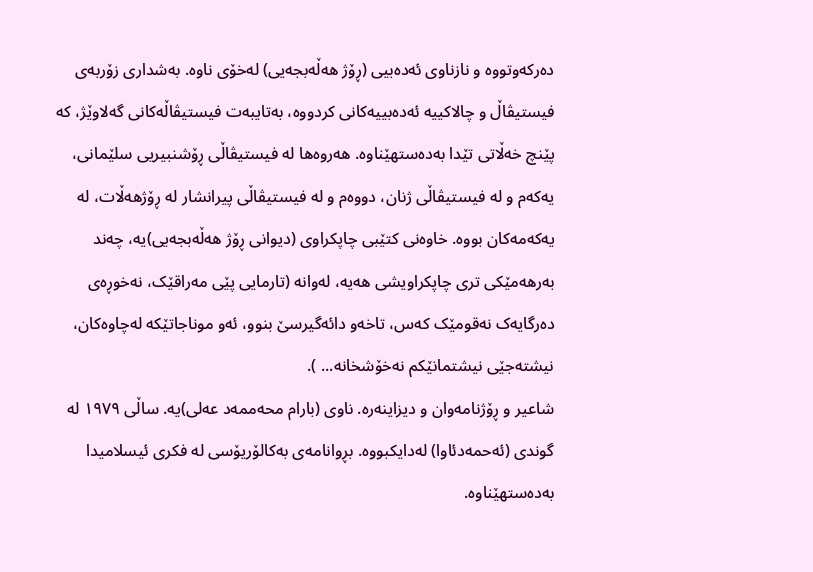دەرکەوتووە و نازناوی ئەدەبیی (ڕۆژ هەڵەبجەیی) لەخۆی ناوە. بەشداری زۆربەی فیستیڤاڵ و چالاکییە ئەدەبییەکانی کردووە، بەتایبەت فیستیڤاڵەکانی گەلاوێژ، کە پێنچ خەڵاتی تێدا بەدەستهێناوە. هەروەها لە فیستیڤاڵی ڕۆشنبیریی سلێمانی، یەکەم و لە فیستیڤاڵی ژنان، دووەم و لە فیستیڤاڵی پیرانشار لە ڕۆژهەڵات، لە یەکەمەکان بووە. خاوەنی کتێبی چاپکراوی (دیوانی ڕۆژ هەڵەبجەیی)یە، چەند بەرهەمێکی تری چاپکراویشی هەیە، لەوانە (تارمایی پێی مەراقێک، نەخوڕەی دەرگایەک نەقومێک کەس، تاخەو دائەگیرسێ بنوو، ئەو موناجاتێکە لەچاوەکان، نیشتەجێی نیشتمانێکم نەخۆشخانە... ).
شاعیر و ڕۆژنامەوان و دیزاینەرە. ناوی (بارام محەممەد عەلی)یە. ساڵی ١٩٧٩ لە گوندی (ئەحمەدئاوا) لەدایکبووە. بڕوانامەی بەکالۆریۆسی لە فکری ئیسلامیدا بەدەستهێناوە.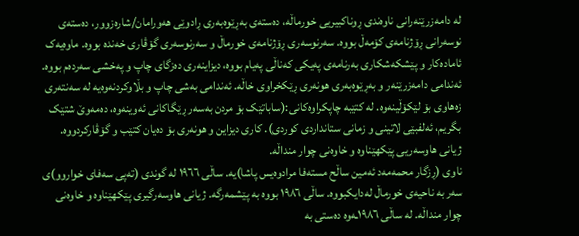لە دامەزرێنەرانی ناوەندی ڕوناکبیریی خورماڵە، دەستەی بەڕێوەبەری ڕادوێی هەورامان/شارەزوور، دەستەی نوسەرانی ڕۆژنامەی کۆمەڵ بووە. سەرنوسەری ڕۆژنامەی خورماڵ و سەرنوسەری گۆڤاری خەندە بووە. ماوەیەک ئامادەکار و پێشکەشکاری بەرنامەی پەیکی کەناڵی پەیام بووە، دیزاینەری دەزگای چاپ و پەخشی سەردەم بووە. ئەندامی دامەزرێنەر و بەڕێوەبەری هونەری ڕێکخراوی خاڵە. ئەندامی بەشی چاپ و بڵاوکردنەوەیە لە سەنتەری زەهاوی بۆ لێکۆڵینەوە. لە کتێبە چاپکراوەکانی:(ساباتێک بۆ مردن بەسەر ڕێگاکانی ئەوینەوە، دەمەوێ شتێک بگریم، ئەلفبێی لاتینی و زمانی ستانداردی کوردی). کاری دیزاین و هونەری بۆ دەیان کتێب و گۆڤارکردووە. ژیانی هاوسەریی پێکهێناوە و خاوەنی چوار منداڵە.
ناوی (ڕزگار محمەمەد ئەمین ساڵح مستەفا مرادوەیس پاشا)یە. ساڵی ١٩٦٦ لە گوندی (تەپی سەفای خواروو)ی سەر بە ناحیەی خورماڵ لەدایکبووه. ساڵی ١٩٨٦ بووە بە پێشمەرگە. ژیانی هاوسەرگیری پێکهێناوە و خاوەنی چوار منداڵە. له ساڵی ١٩٨٦ـەوە دەستی بە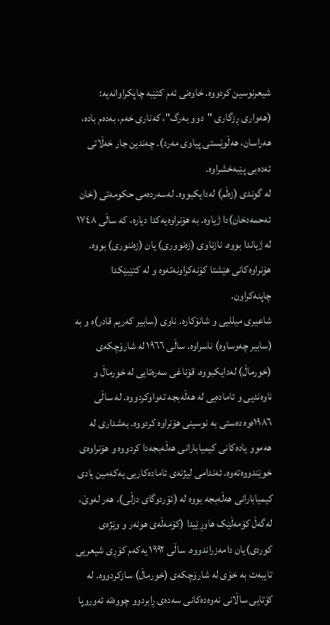شیعرنوسین کردووه. خاوەنی ئەم کتێبە چاپکراوانەیە: (هەواری ڕزگاری "دوو بەرگ"، کەناری خەم، بەدەم باده، هەراسان، هەڵوێستی پیاوی مەرد). چەندین جار خەڵاتی ئەدەبی پێبەخشراوە.
لە گوندی (زەڵم) لەدایکبووە. لەسەردەمی حکومەتی (خان ئەحمەدخان)دا ژیاوە. بە هۆنراوەیەکدا دیاره، کە ساڵی ١٧٤٨ لە ژیاندا بووە. نازناوی (زەنووری) یان (زەننوری) بووە. هۆنراوەکانی هێشتا کۆنەکراونەتەوە و لە کتێبێکدا چاپنەکراون.
شاعیرى میللیی و شانۆکارە. ناوی (سابیر کەریم قادر)ە و بە (سابیر چەوساوە) ناسراوە. ساڵی ١٩٦٦ لە شارۆچکەی (خورماڵ) لەدایکبووه. قۆناغی سەرەتایی لە خورماڵ و ناوەندیی و ئامادەیی لە هەڵەبجە تەواوکردووە. لە ساڵی ١٩٨٦ەوە دەستی بە نوسینی هۆنراوە کردووە. بەشداری لە هەموو یادەکانی کیمیابارانی هەڵەبجەدا کردووە و هۆنراوەی خوێندووەتەوە. ئەندامی لیژنەى ئامادەکاریى یەکەمین یادی کیمیابارانى هەڵەبجه بووە لە (ئۆردوگای دزڵی)، هەر لەوێ، لەگەڵ کۆمەڵێک هاوڕێیدا (کۆمەڵەی هونەر و وێژەی کوردی)یان دامەزراندووە. ساڵی ١٩٩٢ یەکەم کۆڕی شیعریی تایبەت بە خۆی لە شارۆچکەی (خورماڵ) سازکردووە. لە کۆتایی ساڵانی نەوەدەکانی سەدەی ڕابردوو چووەتە ئەوروپا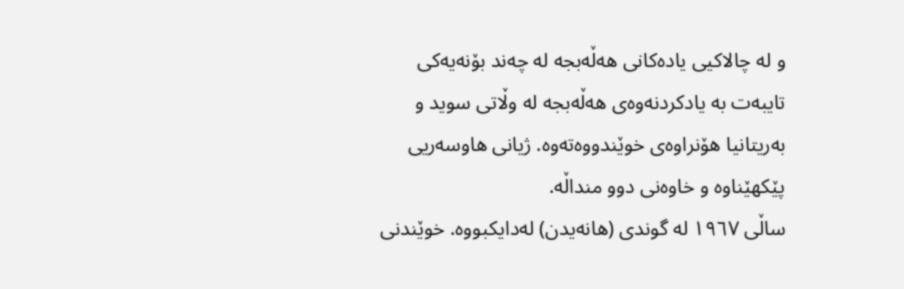و لە چالاکیی یادەکانی هەڵەبجە لە چەند بۆنەیەکی تایبەت بە یادکردنەوەی هەڵەبجە لە وڵاتی سوید و بەریتانیا هۆنراوەی خوێندووەتەوە. ژیانی هاوسەریی پێکهێناوە و خاوەنی دوو منداڵە.
ساڵی ١٩٦٧ لە گوندی (هانەیدن) لەدایکبووە. خوێندنی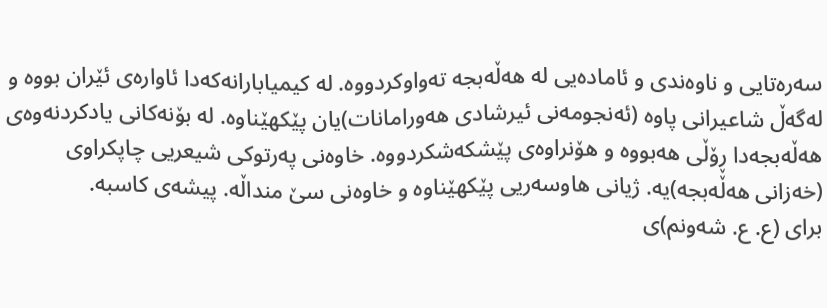سەرەتایی و ناوەندی و ئامادەیی لە هەڵەبجە تەواوکردووە. لە کیمیابارانەکەدا ئاوارەی ئێران بووە و لەگەڵ شاعیرانی پاوە (ئەنجومەنی ئیرشادی هەورامانات)یان پێکهێناوە. لە بۆنەکانی یادکردنەوەی هەڵەبجەدا ڕۆڵی هەبووە و هۆنراوەی پێشکەشکردووە. خاوەنی پەرتوکی شیعریی چاپکراوی (خەزانی هەڵەبجە)یە. ژیانی هاوسەریی پێکهێناوە و خاوەنی سێ منداڵە. پیشەی کاسبە.
برای (ع. ع. شەونم)ی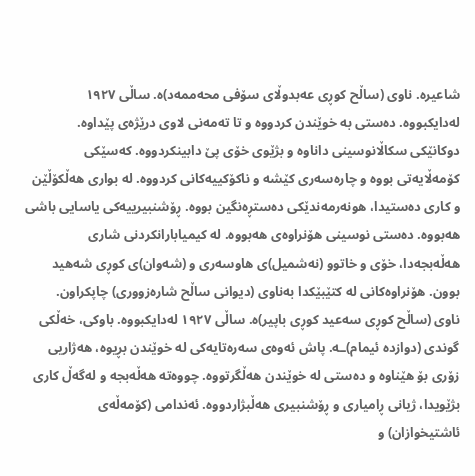شاعیرە. ناوی (ساڵح کوڕی عەبدوڵای سۆفی محەممەد)ە. ساڵی ١٩٢٧ لەدایکبووە. دەستی بە خوێندن کردووە و تا تەمەنی لاوی درێژەی پێداوە. دوکانێکی سکاڵانوسینی داناوە و بژێوی خۆی پێ دابینکردووە. کەسێکی کۆمەڵایەتی بووە و چارەسەری کێشە و ناکۆکییەکانی کردووە. لە بواری هەڵکۆڵێن و کاری دەستیدا، هونەرمەندێکی دەستڕەنگین بووە. ڕۆشنبیرییەکی یاسایی باشی هەبووە. دەستی نوسینی هۆنراوەی هەبووه. لە کیمیابارانکردنی شاری هەڵەبجەدا، خۆی و خاتوو (نەشمیل)ی هاوسەری و (شەوان)ی کوڕی شەهید بوون. هۆنراوەکانی لە کتێبێکدا بەناوی (دیوانی ساڵح شارەزووری) چاپکراون.
ناوی (ساڵح کوڕی سەعید کوڕی باپیر)ە. ساڵی ١٩٢٧ لەدایکبووە. باوکی، خەڵکی گوندی (دوازدە ئیمام)ـە. پاش ئەوەی سەرەتایەکی لە خوێندن بڕیوە، هەژاریی زۆری بۆ هێناوه و دەستی لە خوێندن هەڵگرتووە. چووەتە هەڵەبجە و لەگەڵ کاری بژێویدا، ژیانی ڕامیاری و ڕۆشنبیری هەڵبژاردووە. ئەندامی (کۆمەڵەی ئاشتیخوازان) و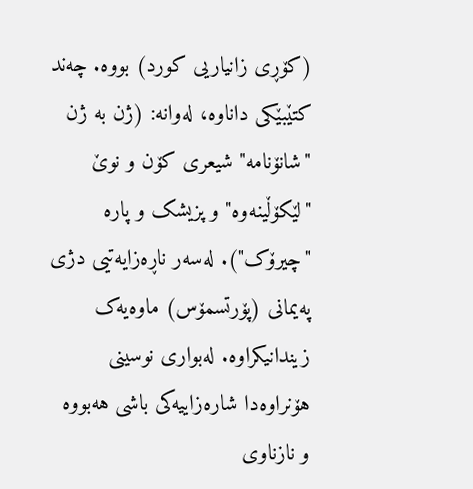(کۆڕی زانیاریی کورد) بووە. چەند کتێبێکی داناوە، لەوانە: (ژن بە ژن "شانۆنامە" شیعری کۆن و نوێ "لێکۆڵینەوە" و پزیشک و پاره "چیرۆک"). لەسەر ناڕەزایەتیی دژی پەیمانی (پۆرتسمۆس) ماوەیەک زیندانیکراوە. لەبواری نوسینی هۆنراوەدا شارەزاییەکی باشی هەبووە و نازناوی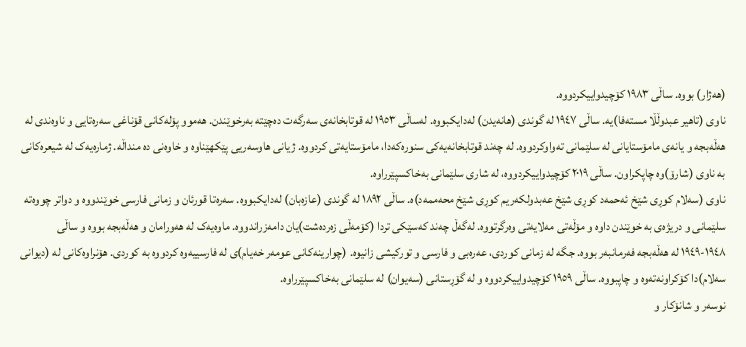(هەژار) بووە. ساڵی ١٩٨٣ کۆچیدواییکردووە.
ناوی (تاهیر عبدوڵڵا مستەفا)یە. ساڵی ١٩٤٧ لە گوندی (هانەیدن) لەدایکبووە. لەساڵی ١٩٥٣ لە قوتابخانەی سەرگەت دەچێتە بەرخوێندن. هەموو پۆلەکانی قۆناغی سەرەتایی و ناوەندی لە هەڵەبجە و یانەی مامۆستایانی لە سلێمانی تەواوکردووە. لە چەند قوتابخانەیەکی سنورەکەدا، مامۆستایەتی کردووە. ژیانی هاوسەریی پێکهێناوە و خاوەنى دە منداڵە. ژمارەیەک لە شیعرەکانی بە ناوی (شارۆ)وە چاپکراون. ساڵی ٢٠١٩ کۆچیدواییکردووە، لە شاری سلێمانی بەخاکسپێرراوە.
ناوی (سەلام کوڕی شێخ ئەحمەد کوڕی شێخ عەبدولکەریم کوڕی شێخ محەممەد)ە. ساڵی ١٨٩٢ لە گوندی (عازەبان) لەدایکبووە. سەرەتا قورئان و زمانی فارسی خوێندووە و دواتر چووەتە سلێمانی و دریژەی بە خوێندن داوە و مۆڵەتی مەلایەتی وەرگرتووە. لەگەڵ چەند کەسێکی تردا (کۆمەڵی زەردەشت)یان دامەزراندووە. ماوەیەک لە هەورامان و هەڵەبجە بووە و ساڵی ١٩٤٨-١٩٤٩ لە هەڵەبجە فەرمانبەر بووە. جگە لە زمانی کوردی، عەرەبی و فارسی و تورکیشی زانیوە. (چوارینەکانی عومەر خەیام)ی لە فارسییەوە کردووە بە کوردی. هۆنراوەکانی لە (دیوانی سەلام)دا کۆکراونەتەوە و چاپبووە. ساڵی ١٩٥٩ کۆچیدواییکردووە و لە گۆڕستانی (سەیوان) لە سلێمانی بەخاکسپێرراوە.
نوسەر و شانۆکار و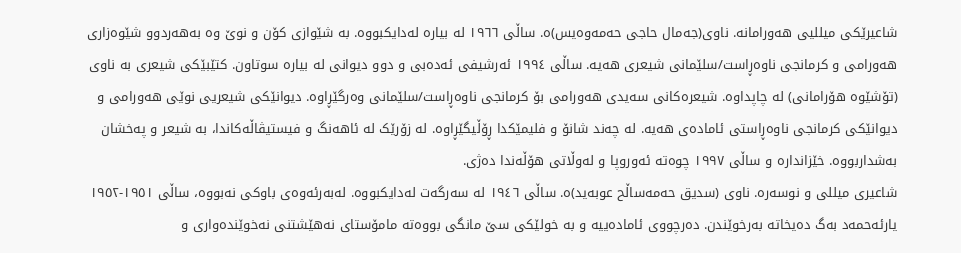شاعیرێکی میللیی هەورامانە. ناوی(جەمال حاجی حەمەوەیس)ە. ساڵی ١٩٦٦ لە بیارە لەدایکبووە. بە شێوازی کۆن و نوێ وە بەهەردوو شێوەزاری هەورامی و کرمانجی ناوەڕاست/سلێمانی شیعری هەیە. ساڵی ١٩٩٤ ئەرشیفی ئەدەبی و دوو دیوانی لە بیارە سوتاون. کتێبێکی شیعری بە ناوی (تۆشێوە هۆرامانی) لە چاپداوە. شیعرەکانی سەیدی هەورامی بۆ کرمانجی ناوەڕاست/سلێمانی وەرگێڕاوە. دیوانێکی شیعریی نوێی هەورامی و دیوانێکی کرمانجی ناوەڕاستی ئامادەی هەیە. لە چەند شانۆ و فلیمێکدا ڕۆڵیگێڕاوە. لە زۆرێک لە ئاهەنگ و فیستیڤاڵەکاندا، بە شیعر و پەخشان بەشداربووە. خێزاندارە و ساڵی ١٩٩٧ چوەتە ئەوروپا و لەوڵاتی هۆڵەندا دەژی.
شاعیری میللی و نوسەرە. ناوی (سدیق حەمەساڵح عوبەید)ە. ساڵی ١٩٤٦ لە سەرگەت لەدایکبووە. لەبەرئەوەی باوکی نەبووە، ساڵی ١٩٥١-١٩٥٢ یارئەحمەد بەگ دەیخاتە بەرخوێندن. دەرچووی ئامادەییە و بە خولێکی سێ مانگی بووەتە مامۆستای نەهێشتنی نەخوێندەواری و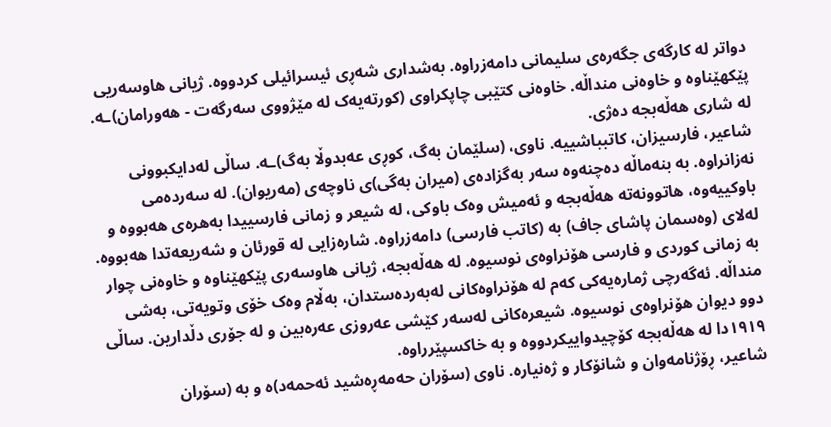دواتر لە کارگەی جگەرەی سلیمانی دامەزراوە. بەشداری شەڕی ئیسرائیلی کردووە. ژیانی هاوسەریی پێکهێناوە و خاوەنی منداڵە. خاوەنی کتێبی چاپکراوی (کورتەیەک لە مێژووی سەرگەت - هەورامان)ـە. لە شاری هەڵەبجە دەژی.
شاعیر، فارسیزان، کاتبباشییە. ناوى، (سلێمان بەگ، کوڕی عەبدوڵا بەگ)ـە. ساڵی لەدایکبوونى نەزانراوە. بە بنەماڵە دەچنەوە سەر بەگزادەی (میران بەگی)ی ناوچەی (مەریوان). لە سەردەمی باوکییەوە، ھاتوونەتە ھەڵەبجە و ئەمیش وەک باوکی، لە شیعر و زمانی فارسییدا بەھرەی ھەبووە و لەلای (وەسمان پاشای جاف) بە (کاتب فارسی) دامەزراوە. شارەزایی لە قورئان و شەریعەتدا ھەبووە. بە زمانى کوردى و فارسى ھۆنراوەی نوسیوە. لە ھەڵەبجە، ژیانی ھاوسەری پێکھێناوە و خاوەنی چوار منداڵە. ئەگەرچی ژمارەیەکی کەم لە ھۆنراوەکانی لەبەردەستدان، بەڵام وەک خۆی وتویەتی، بەشی دوو دیوان ھۆنراوەی نوسیوە. شیعرەکانی لەسەر کێشی عەروزی عەرەبين و لە جۆری دڵدارین. ساڵی ١٩١٩دا لە ھەڵەبجە کۆچیدواییکردووە و بە خاکسپێرراوە.
شاعیر، ڕۆژنامەوان و شانۆکار و ژەنیارە. ناوی (سۆران حەمەڕەشید ئەحمەد)ە و بە (سۆران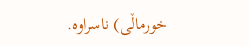خورماڵی) ناسراوە.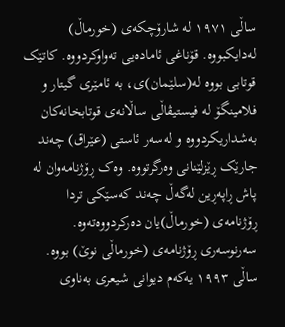ساڵی ١٩٧١ له شارۆچکەی (خورماڵ) لەدایکبووە. قۆناغی ئامادەیی تەواوکردووە. کاتێک قوتابی بووە لە(سلێمان)ی، بە ئامێری گیتار و فلامینگۆ لە فیستیڤاڵی ساڵانەی قوتابخانەکان بەشداریکردووە و لەسەر ئاستی (عێراق) چەند جارێک ڕێزلێنانی وەرگرتووە. وەک ڕۆژنامەوان لە پاش ڕاپەڕین لەگەڵ چەند کەسێکی تردا ڕۆژنامەی (خورماڵ)یان دەرکردووەتەوە. سەرنوسەری ڕۆژنامەی (خورماڵی نوێ) بووە. ساڵی ١٩٩٣ یەکەم دیوانی شیعری بەناوی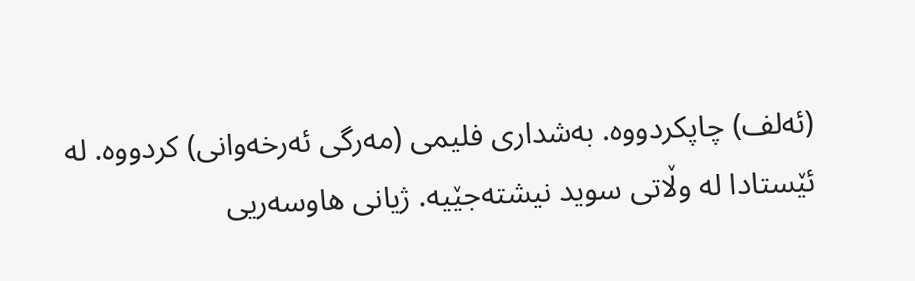(ئەلف) چاپکردووە. بەشداری فلیمی (مەرگی ئەرخەوانی) کردووە. لە ئێستادا لە وڵاتى سوید نیشتەجێیە. ژیانی هاوسەریی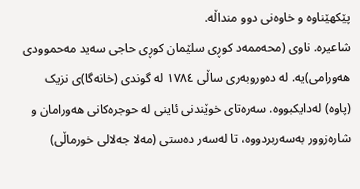پێکهێناوە و خاوەنی دوو منداڵه.
شاعیرە. ناوی (محەممەد کوڕی سلێمان کوڕی حاجی سەید مەحموودی هەورامی)یە. لە دەوروبەری ساڵی ١٧٨٤ لە گوندی (خانەگا)ی نزیک (پاوە) لەدایکبووە. سەرەتای خوێندنی ئاینی لە حوجرەکانی هەورامان و شارەزوور بەسەربردووە، تا لەسەر دەستی (مەلا جەلالی خورماڵی)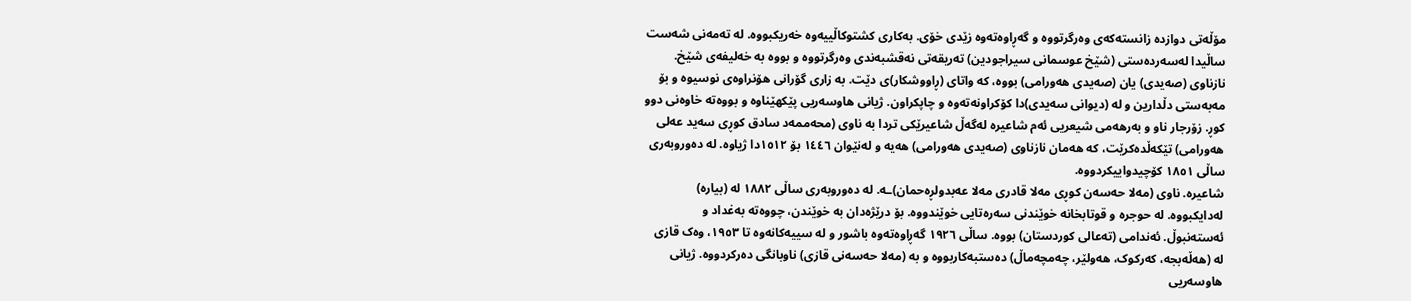مۆڵەتی دوازدە زانستەکەی وەرگرتووە و گەڕاوەتەوە زێدی خۆی. بەکاری کشتوکاڵییەوە خەریکبووە. لە تەمەنی شەست ساڵیدا لەسەردەستی (شێخ عوسمانی سیراجودین) تەریقەتی نەقشبەندی وەرگرتووه و بووە بە خەلیفەی شێخ. نازناوی (صەیدی) یان (صەیدی هەورامی) بووه، کە واتای (ڕاووشکار)ی دێت. بە زاری گۆرانی هۆنراوەی نوسیوە و بۆ مەبەستی دڵدارین و لە (دیوانی سەیدی)دا کۆکراونەتەوە و چاپکراون. ژیانی هاوسەریی پێکهێناوە و بووەتە خاوەنی دوو کوڕ. زۆرجار ناو و بەرهەمی شیعریی ئەم شاعیرە لەگەڵ شاعیرێکی تردا بە ناوی (محەممەد سادق کوڕی سەید عەلی هەورامی) تێکەڵدەکرێت، کە هەمان نازناوی (صەیدی هەورامی) هەیە و لەنێوان ١٤٤٦ بۆ ١٥١٢دا ژیاوە. لە دەوروبەری ساڵی ١٨٥١ کۆچیدواییکردووە.
شاعیرە. ناوی (مەلا حەسەن کوڕی مەلا قادرى مەلا عەبدولڕەحمان)ـە. لە دەوروبەری ساڵی ١٨٨٢ لە (بیارە) لەدایکبووە. لە حوجرە و قوتابخانە خوێندنی سەرەتایی خوێندووە. بۆ درێژەدان بە خوێندن، چووەتە بەغداد و ئەستەنبوڵ. ئەندامی (تەعالی کوردستان) بووە. ساڵی ١٩٢٦ گەڕاوەتەوە باشور و لە سییەکانەوە تا ١٩٥٣، وەک قازی لە (ھەڵەبجە، کەرکوک، ھەولێر، چەمچەماڵ) دەستبەکاربووە و بە (مەلا حەسەنی قازی) ناوبانگی دەرکردووە. ژیانی ھاوسەریی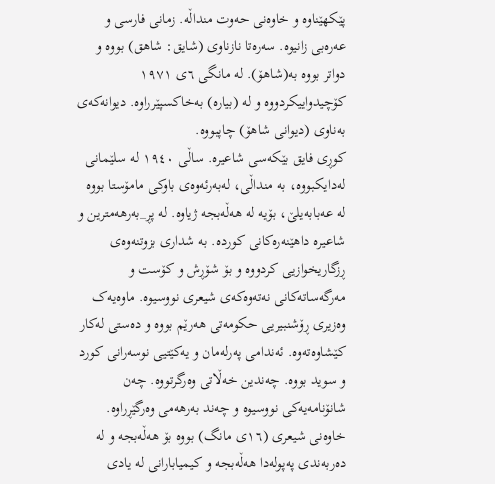پێکھێناوە و خاوەنی حەوت منداڵە. زمانی فارسی و عەرەبی زانیوە. سەرەتا نازناوی (شایق: شاهق) بووە و دواتر بووە بە(شاھۆ). لە مانگى ٦ى ١٩٧١ کۆچیدواییکردووە و لە (بیارە) بەخاکسپێرراوە. دیوانەکەی بەناوی (ديوانى شاهۆ) چاپبووە.
کوڕی فایق بێکەسی شاعیرە. ساڵی ١٩٤٠ لە سلێمانی لەدایکبووە، بە منداڵی، لەبەرئەوەی باوکی مامۆستا بووە لە عەبابەیلێ، بۆیە لە هەڵەبجە ژیاوە. لە پڕ_بەرهەمترین و شاعیرە داهێنەرەکانی کوردە. بە شداری بزوتنەوەی ڕزگاریخوازیی کردووە و بۆ شۆڕش و کۆست و مەرگەساتەکانی نەتەوەکەی شیعری نووسیوە. ماوەیەک وەزیری ڕۆشنبیریی حکومەتی هەرێم بووە و دەستی لەکار کێشاوەتەوە. ئەندامی پەرلەمان و یەکێتیی نوسەرانی کورد و سوید بووە. چەندین خەڵاتی وەرگرتووە. چەن شانۆنامەیەکی نووسیوە و چەند بەرهەمی وەرگێڕراوە. خاوەنی شیعری (١٦ی مانگ) بووە بۆ هەڵەبجە و لە دەربەندی پەپولەدا هەڵەبجە و کیمیابارانی لە یادی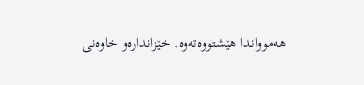هەموواندا هێشتووەتەوە. خێزاندارەو خاوەنی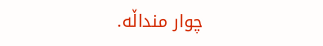چوار منداڵە.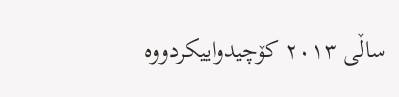ساڵی ٢٠١٣ کۆچیدواییکردووە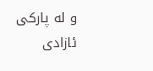و لە پارکی ئازادی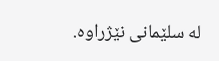لە سلێمانی نێژراوە.